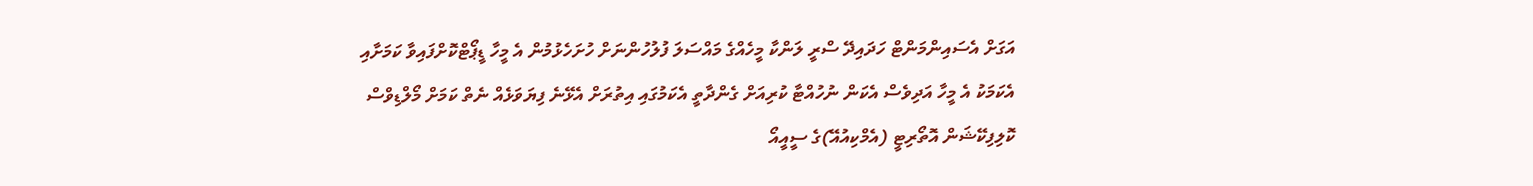އަގަށް އެސައިންމަންޓް ހަދައިދޭ ސްރީ ލަންކާ މީހެއްގެ މައްސަލަ ފުލުހުންނަށް ހުށަހެޅުމުން އެ މީހާ ޑީޕޯޓްކޮށްފައިވާ ކަމަށާއި އެކަމަކު އެ މީހާ އަދިވެސް އެކަން ނުހުއްޓާ ކުރިއަށް ގެންދާތީ އެކަމުގައި އިތުރަށް އެޅޭނެ ފިޔަވަޅެއް ނެތް ކަމަށް މޯލްޑިވްސް ކޮލިފިކޭޝަން އޮތޯރިޓީ (އެމްކިއުއޭ)ގެ ސީއީއޯ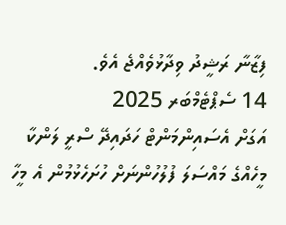ފިޒާނާ ރަޝީދު ވިދާޅުވެއްޖެ އެވެ.
14 ސެޕްޓެމްބަރ 2025
އަގަށް އެސައިންމަންޓް ހަދައިދޭ ސްރީ ލަންކާ މީހެއްގެ މައްސަލަ ފުލުހުންނަށް ހުށަހެޅުމުން އެ މީހާ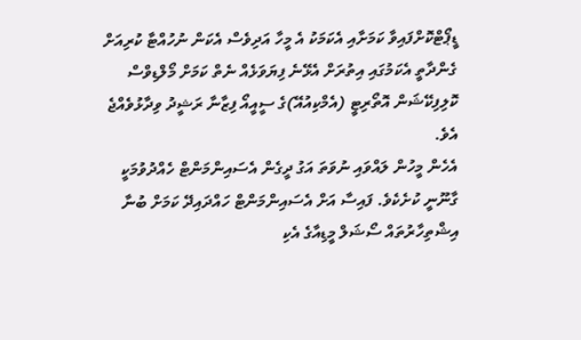ޑީޕޯޓްކޮށްފައިވާ ކަމަށާއި އެކަމަކު އެ މީހާ އަދިވެސް އެކަން ނުހުއްޓާ ކުރިއަށް ގެންދާތީ އެކަމުގައި އިތުރަށް އެޅޭނެ ފިޔަވަޅެއް ނެތް ކަމަށް މޯލްޑިވްސް ކޮލިފިކޭޝަން އޮތޯރިޓީ (އެމްކިއުއޭ)ގެ ސީއީއޯ ފިޒާނާ ރަޝީދު ވިދާޅުވެއްޖެ އެވެ.
އެހެން މީހުން ލައްވައި ނުވަތަ އަގު ދީގެން އެސައިންމަންޓް ހެއްދުވުމަކީ ގާނޫނީ ކުށެކެވެ. ފައިސާ އަށް އެސައިންމަންޓް ހައްދައިދޭ ކަމަށް ބުނާ އިޝްތިހާރުތައް ސޯޝަލް މީޑިއާގެ އެކި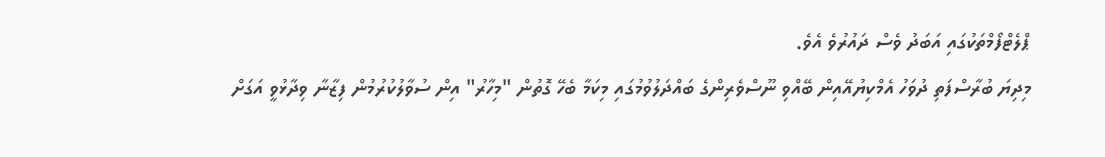ޕްލެޓްފޯމްތަކުގައި އަބަދު ވެސް ދައުރުވެ އެވެ.
މިދިޔަ ބުރާސްފަތި ދުވަހު އެމްކިޔުއޭއިން ބޭއްވި ނޫސްވެރިންގެ ބައްދަލުވުމުގައި މިކަމާ ބެހޭ ގޮތުން "މިހާރު" އިން ސުވާލުކުރުމުން ފިޒާނާ ވިދާޅުވީ އަގަށް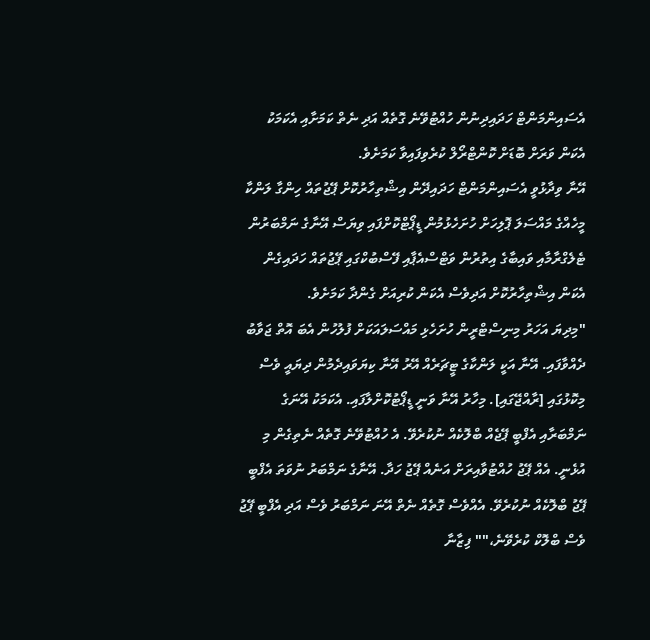އެސައިންމަންޓް ހަދައިދިނުން ހުއްޓުވޭނެ ގޮތެއް އަދި ނެތް ކަމަށާއި އެކަމަކު އެކަން ވަރަށް ބޮޑަށް ކޮންޓްރޯލް ކުރެވިފައިވާ ކަމަށެވެ.
އޭނާ ވިދާޅުވީ އެސައިންމަންޓް ހަދައިދޭން އިޝްތިހާރުކޮށް ޕޭޖުތައް ހިންގާ ލަންކާ މީހެއްގެ މައްސަލަ ޕޮލިހަށް ހުށަހެޅުމުން ޑީޕޯޓްކޮށްފައި ވިޔަސް އޭނާގެ ނަމްބަރުން ޓެލެގްރާމާއި ވައިބާގެ އިތުރުން ވަޓްސްއެޕާއި ފޭސްބުކްގައި ޕޭޖުތައް ހަދައިގެން އެކަން އިޝްތިހާރުކޮށް އަދިވެސް އެކަން ކުރިއަށް ގެންދާ ކަމަށެވެ.
"މިދިޔަ އަހަރު މިނިސްޓްރީން ހުށަހެޅި މައްސަލައަކަށް ފުލުހުން އެބަ އޮތް ޖަވާބު ދެއްވާފައި. އޭނާ އަކީ ލަންކާގެ ޓީޗަރެއް އޭރު އޭނާ ކިޔަވައިދެމުން ދިޔައީ ވެސް މިކޮޅުގައި [ރާއްޖޭގައި]. މިހާރު އޭނާ ވަނީ ޑީޕޯޓުކޮށްލާފައި. އެކަމަކު އޭނަގެ ނަމްބަރާއި އެފްބީ ޕޭޖެއް ބްލޮކެއް ނުކުރެވޭ. އެ ހުއްޓުވޭނެ ގޮތެއް ނެތިގެން މި އުޅެނީ. އެއް ޕޭޖު ހުއްޓުވާއިރަށް އަނެއް ޕޭޖު ހަދާ. އޭނާގެ ނަމްބަރު ނުވަތަ އެފްބީ ޕޭޖު ބްލޮކެއް ނުކުރެވޭ. އެއްވެސް ގޮތެއް ނެތް އޭނަ ނަމްބަރު ވެސް އަދި އެފްބީ ޕޭޖު ވެސް ބްލޮކް ކުރެވޭނެ،"" ފިޒާނާ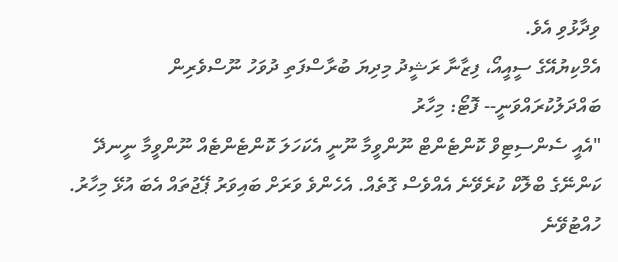ވިދާޅުވި އެވެ.
އެމްކިޔުއޭގެ ސީއީއޯ، ފިޒާނާ ރަޝީދު މިދިޔަ ބުރާސްފަތި ދުވަހު ނޫސްވެރިން ބައްދަލުކުރައްވަނީ-- ފޮޓޯ: މިހާރު
"އެއީ ސެންސިޓިވް ކޮންޓެންޓް ނޫންވީމާ ނޫނީ އެކަހަލަ ކޮންޓެންޓެއް ނޫންވީމާ ނީނދޭ ކަންނޭގެ ބްލޮކް ކުރެވޭނެ އެއްވެސް ގޮތެއް. އެހެންވެ ވަރަށް ބައިވަރު ޕޭޖުތައް އެބަ އުޅޭ މިހާރު. ހުއްޓުވޭނެ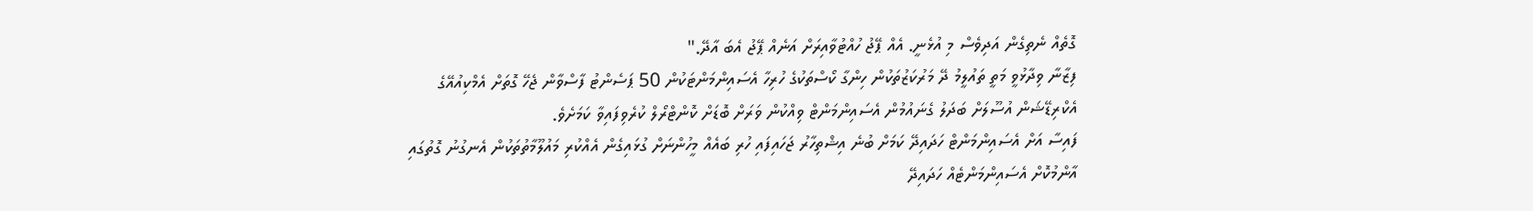ގޮތެއް ނެތިގެން އަދިވެސް މި އުޅެނީ. އެއް ޕޭޖު ހުއްޓުވާއިރަށް އަނެއް ޕޭޖު އެބަ އާދޭ."
ފިޒާނާ ވިދާޅުވީ މަތީ ތައުލީމު ދޭ މަރުކަޒުތަކުން ހިންގާ ކޯސްތަކުގެ ހުރިހާ އެސައިންމަންޓަކުން 50 ޕަސެންޓު ފާސްވާން ޖެހޭ ގޮތަށް އެމްކިއުއޭގެ އެކްރިޑޭޝަން އުސޫލަށް ބަދަލު ގެނައުމުން އެސައިންމަންޓް ވިއްކުން ވަރަށް ބޮޑަށް ކޮންޓްރޯލް ކުރެވިފައިވާ ކަމަށެވެ.
ފައިސާ އަށް އެސައިންމަންޓް ހަދައިދޭ ކަމަށް ބުނެ އިޝްތިހާރު ޖަހައިފައި ހުރި ބައެއް މީހުންނަށް ގުޅައިގެން އެއްކުރި މައުލޫމާތުތަކުން އެނގުނު ގޮތުގައި އާންމުކޮށް އެސައިންމަންޓެއް ހަދައިދޭ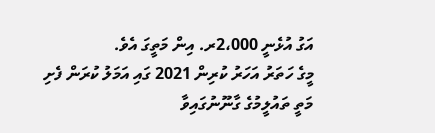އަގު އުޅެނީ 2،000ރ. އިން މަތީގަ އެވެ.
މީގެ ހަތަރު އަހަރު ކުރިން 2021 ގައި އަމަލު ކުރަން ފެށި މަތީ ތައުލީމުގެ ގާނޫނުގައިވާ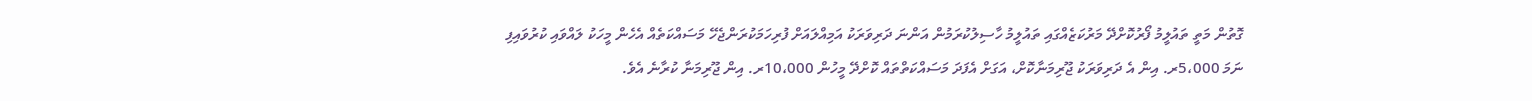ގޮތުން މަތީ ތައުލީމު ފޯރުކޮށްދޭ މަރުކަޒެއްގައި ތައުލީމު ހާސިލުކުރަމުން އަންނަ ދަރިވަރަކު އަމިއްލައަށް ފުރިހަމަކުރަންޖެހޭ މަސައްކަތެއް އެހެން މީހަކު ލައްވައި ކުރުވައިފި ނަމަ 5،000ރ. އިން އެ ދަރިވަރަކު ޖޫރިމަނާކޮށް، އަގަށް އެފަދަ މަސައްކަތްތައް ކޮށްދޭ މީހުން 10،000ރ. އިން ޖޫރިމަނާ ކުރާނެ އެވެ.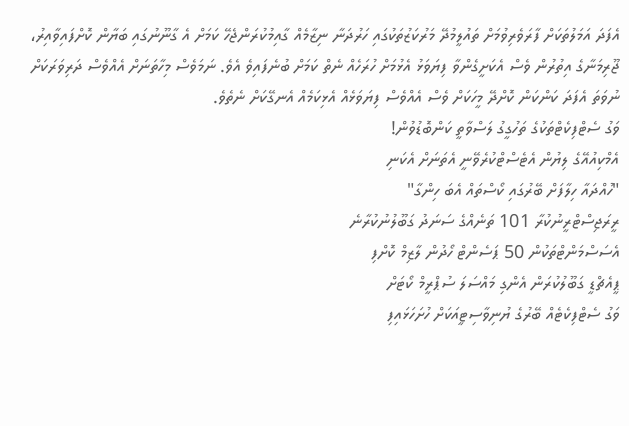އެފަދަ އަމަލުތަކަށް ފާރަވެރިވުމަށް ތައުލީމުދޭ މަރުކަޒުތަކުގައި ހަރުދަނާ ނިޒާމެއް ގާއިމުކުރަންޖެހޭ ކަމަށް އެ ގާނޫނުގައި ބަޔާން ކޮށްފައިވާއިރު، ޖޫރިމަނާގެ އިތުރުން ވެސް އެކަށީގެންވާ ފިޔަވަޅު އެޅުމަށް ހުރަހެއް ނެތް ކަމަށް ބުނެފައިވެ އެވެ. ނަމަވެސް މިހާތަނަށް އެއްވެސް ދަރިވަރަކަށް ނުވަތަ އެފަދަ ކަންކަން ކޮށްދޭ މީހަކަށް ވެސް އެއްވެސް ފިޔަވަޅެއް އެޅިކަމެއް އެނގޭކަށް ނެތެވެ.
ވަގު ސެޓްފިކެޓްތަކުގެ ތަހުގީގު ލަސްވާތީ ކަންބޮޑުވުން!
އެމްކިއުއޭގެ ލިޔުން އެޓެސްޓްކުރެވޭނީ އެތަނަށް އެކަނި
"ހުއްދައާ ހިލާފަށް ބޭރުގައި ކޯސްތައް އެބަ ހިންގާ"
ރީރަޖިސްޓްރީނުކުރާ 101 ތަނެއްގެ ސަނަދު ގަބޫލުނުކުރާނެ
އެސަސްމަންޓްތަކުން 50 ޕަސެންޓް ހޯދުން ލާޒިމް ކޮށްފި
ޕީއެޗްޑީ ގަބޫލުކުރަން އެންގި މައްސަލަ ސުޕްރީމް ކޯޓަށް
ވަގު ސެޓްފިކެޓެއް ބޭރުގެ ޔުނިވާސިޓީއަކަށް ހުށަހަޅައިފި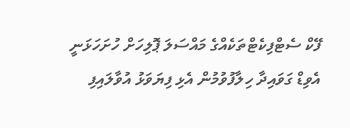ފޭކް ސެޓްފިކެޓްތަކެއްގެ މައްސަލަ ޕޮލިހަށް ހުށަހަޅަނީ
އެވިޑް ގަވައިދާ ހިލާފުވުމުން އެޅި ފިޔަވަޅު އުވާލައިފި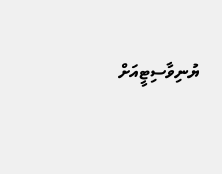ޔުނިވާސިޓީއަށް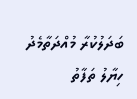ބަދަލުކުރާ މުއްދަތާމެދު ހިޔާލު ތަފާތު